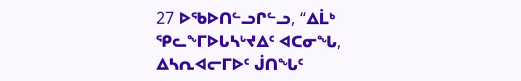27 ᐅᖃᐅᑎᓪᓗᒋᓪᓗ, “ᐃᒫᒃ ᕿᓚᖕᒥᐅᒐᓴᒡᔪᐃᑦ ᐊᑕᓂᖓ, ᐃᓴᕆᐊᓕᒥᐅᑦ ᒎᑎᖓᑦ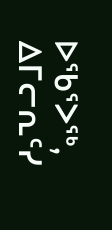ᐅᖃᕐᐳᖅ, ᐃᒥᓕᕆᑦᓯ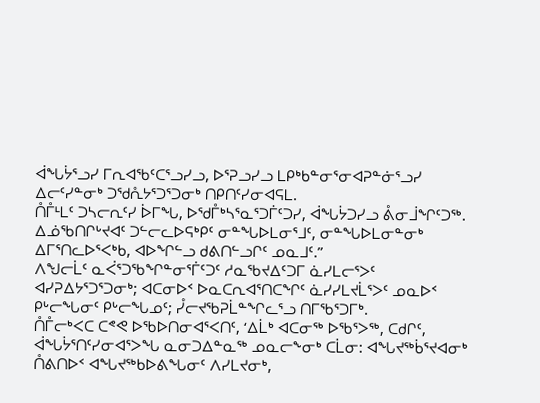ᐋᖓᔮᕐᓗᓯ ᒥᕆᐊᖃᑦᑕᕐᓗᓯᓗ, ᐅᕐᕈᓗᓯᓗ ᒪᑭᒃᑲᓐᓂᕐᓂᐊᕈᓐᓃᕐᓗᓯ ᐃᓕᑦᓯᓐᓂᒃ ᑐᖁᕅᔭᕐᑐᕐᑐᓂᒃ ᑎᑭᑎᑦᓯᓂᐊᕋᒪ.
ᑍᒤᒻᒪᑦ ᑐᓴᓕᕆᑦᓯ ᐆᒥᖓ, ᐅᖁᒤᒃᓴᕐᓇᕐᑐᒦᑦᑐᓯ, ᐋᖓᔮᑐᓯᓗ ᕔᓂᒨᖏᑦᑐᖅ.
ᐃᓅᖃᑎᒋᒡᔪᐊᑦ ᑐᓪᓕᓚᐅᕋᒃᑭᑦ ᓂᓐᖓᐅᒪᓂᕐᒧᑦ, ᓂᓐᖓᐅᒪᓂᓐᓂᒃ ᐃᒥᕐᑎᓚᐅᕐᐸᒃᑲ, ᐊᐅᖏᓪᓗ ᑯᕕᑎᓪᓗᒋᑦ ᓄᓇᒧᑦ.”
ᐱᖑᓕᒫᑦ ᓇᐹᕐᑐᖃᖏᓐᓂᕐᒦᑦᑐᑦ ᓱᓇᖃᔪᐃᑦᑐᒥ ᓈᓯᒪᓕᕐᐳᑦ ᐊᓯᕈᐃᔭᕐᑐᕐᑐᓂᒃ; ᐊᑕᓂᐅᑉ ᐅᓇᑕᕆᐊᕐᑎᑕᖏᑦ ᓈᓯᓯᒪᔪᒫᕐᐳᑦ ᓄᓇᐅᑉ ᑭᒡᓕᖓᓂᑦ ᑭᒡᓕᖓᓄᑦ; ᓮᓕᔪᖃᕈᒫᓐᖏᓚᕐᓗ ᑎᒥᖃᕐᑐᒥᒃ.
ᑍᒤᓕᒃᐸᑕ ᑕᕝᕙ ᐅᖃᐅᑎᓂᐊᕐᐸᑎᑦ, ‘ᐃᒫᒃ ᐊᑕᓂᖅ ᐅᖃᕐᐳᖅ, ᑕᑯᒋᑦ, ᐋᖓᔮᕐᑎᑦᓯᓂᐊᕐᐳᖓ ᓇᓂᑐᐃᓐᓇᖅ ᓄᓇᓕᖕᓂᒃ ᑕᒫᓂ: ᐊᖓᔪᖅᑳᕐᔪᐊᓂᒃ ᑍᕕᑎᐅᑉ ᐊᖓᔪᖅᑲᐅᕕᖓᓂᑦ ᐱᓯᒪᔪᓂᒃ,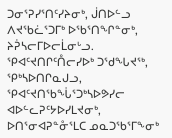ᑐᓂᕐᕈᓯᕐᑎᑦᓯᔨᓂᒃ, ᒎᑎᐅᓪᓗ ᐱᔪᖃᓛᕐᑐᒥᒃ ᐅᖃᕐᑎᖏᓐᓂᒃ, ᔨᕉᓴᓕᒥᐅᓕᒫᓂᒡᓗ.
ᕿᐊᑦᔪᑎᒋᑦᑍᓕᓯᐅᒃ ᑐᖁᖓᔪᖅ, ᕿᒃᓴᐅᑎᒋᓇᒍᓗ, ᕿᐊᑦᔪᑎᖃᖔᕐᑐᒃᓴᐅᕗᓯᓕ ᐊᐅᓪᓚᕈᑦᔭᐅᓯᒪᔪᓂᒃ, ᐅᑎᕐᓂᐊᕈᓐᓁᕐᒪᑕ ᓄᓇᑐᖃᕐᒥᖕᓂᒃ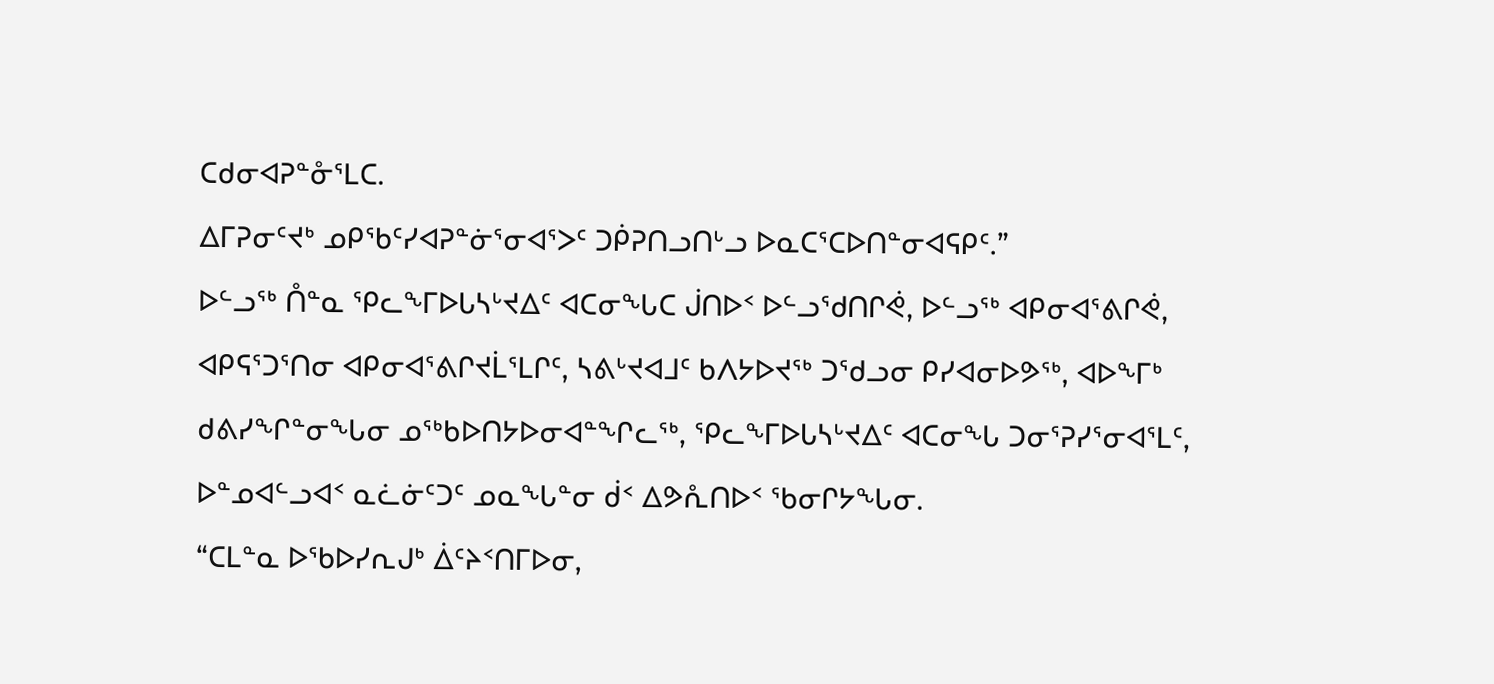ᑕᑯᓂᐊᕈᓐᓁᕐᒪᑕ.
ᐃᒥᕈᓂᑦᔪᒃ ᓄᑭᖃᑦᓯᐊᕈᓐᓃᕐᓂᐊᕐᐳᑦ ᑐᑮᕈᑎᓗᑎᒡᓗ ᐅᓇᑕᕐᑕᐅᑎᓐᓂᐊᕋᑭᑦ.”
ᐅᓪᓗᖅ ᑍᓐᓇ ᕿᓚᖕᒥᐅᒐᓴᒡᔪᐃᑦ ᐊᑕᓂᖓᑕ ᒎᑎᐅᑉ ᐅᓪᓗᖁᑎᒋᕚ, ᐅᓪᓗᖅ ᐊᑭᓂᐊᕐᕕᒋᕚ, ᐊᑭᕋᕐᑐᕐᑎᓂ ᐊᑭᓂᐊᕐᕕᒋᔪᒫᕐᒪᒋᑦ, ᓴᕕᒡᔪᐊᒧᑦ ᑲᐱᔭᐅᔪᖅ ᑐᖁᓗᓂ ᑭᓯᐊᓂᐅᕗᖅ, ᐊᐅᖕᒥᒃ ᑯᕕᓯᖏᓐᓂᖓᓂ ᓄᖅᑲᐅᑎᔭᐅᓂᐊᓐᖏᓚᖅ, ᕿᓚᖕᒥᐅᒐᓴᒡᔪᐃᑦ ᐊᑕᓂᖓ ᑐᓂᕐᕈᓯᕐᓂᐊᕐᒪᑦ, ᐅᓐᓄᐊᓪᓗᐊᑉ ᓇᓛᓃᑦᑐᑦ ᓄᓇᖓᓐᓂ ᑰᑉ ᐃᕗᕅᑎᐅᑉ ᖃᓂᒋᔭᖓᓂ.
“ᑕᒪᓐᓇ ᐅᖃᐅᓯᕆᒍᒃ ᐄᑦᔨᑉᑎᒥᐅᓂ,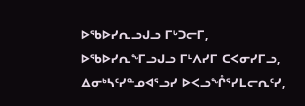ᐅᖃᐅᓯᕆᓗᒍᓗ ᒥᒡᑐᓕᒥ, ᐅᖃᐅᓯᕆᖕᒥᓗᒍᓗ ᒥᒻᐱᓯᒥ ᑕᐸᓂᓯᒥᓗ, ᐃᓂᒃᓴᑦᓯᓐᓄᐊᕐᓗᓯ ᐅᐸᓗᖕᒊᕐᓯᒪᓕᕆᑦᓯ,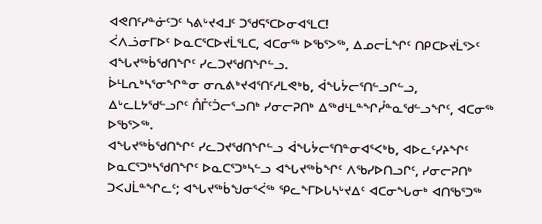ᐊᕙᑎᑦᓯᓐᓃᑦᑐᑦ ᓴᕕᒡᔪᐊᒧᑦ ᑐᖁᕋᕐᑕᐅᓂᐊᕐᒪᑕ!
ᐹᐱᓘᓂᒥᐅᑦ ᐅᓇᑕᕐᑕᐅᔪᒫᕐᒪᑕ, ᐊᑕᓂᖅ ᐅᖃᕐᐳᖅ, ᐃᓄᓕᒫᖏᑦ ᑎᑭᑕᐅᔪᒫᕐᐳᑦ ᐊᖓᔪᖅᑳᖁᑎᖏᑦ ᓯᓚᑐᔪᖁᑎᖏᓪᓗ.
ᐆᒻᒪᕆᒃᓴᕐᓂᖏᓐᓂ ᓂᕆᕕᒃᔪᐊᕐᑎᑦᓱᒪᕙᒃᑲ, ᐋᖓᔮᓕᕐᑎᓪᓗᒋᓪᓗ, ᐃᒡᓚᒪᔭᖁᓪᓗᒋᑦ ᑍᒤᑦᑑᓕᕐᓗᑎᒃ ᓯᓂᓕᕈᑎᒃ ᐃᖅᑯᒻᒪᓐᖏᓮᓐᓇᖁᓪᓗᖏᑦ, ᐊᑕᓂᖅ ᐅᖃᕐᐳᖅ.
ᐊᖓᔪᖅᑳᖁᑎᖏᑦ ᓯᓚᑐᔪᖁᑎᖏᓪᓗ ᐋᖓᔮᓕᕐᑎᓐᓂᐊᕐᐸᒃᑲ, ᐊᐅᓚᑦᓯᔨᖏᑦ ᐅᓇᑕᕐᑐᒃᓴᖁᑎᖏᑦ ᐅᓇᑕᕐᑐᒃᓴᓪᓗ ᐊᖓᔪᖅᑳᖏᑦ ᐱᖃᓯᐅᑎᓗᒋᑦ, ᓯᓂᓕᕈᑎᒃ ᑐᐸᒍᒫᓐᖏᓚᑦ; ᐊᖓᔪᖅᑳᖑᓂᕐᐹᖅ ᕿᓚᖕᒥᐅᒐᓴᒡᔪᐃᑦ ᐊᑕᓂᖓᓂᒃ ᐊᑎᖃᕐᑐᖅ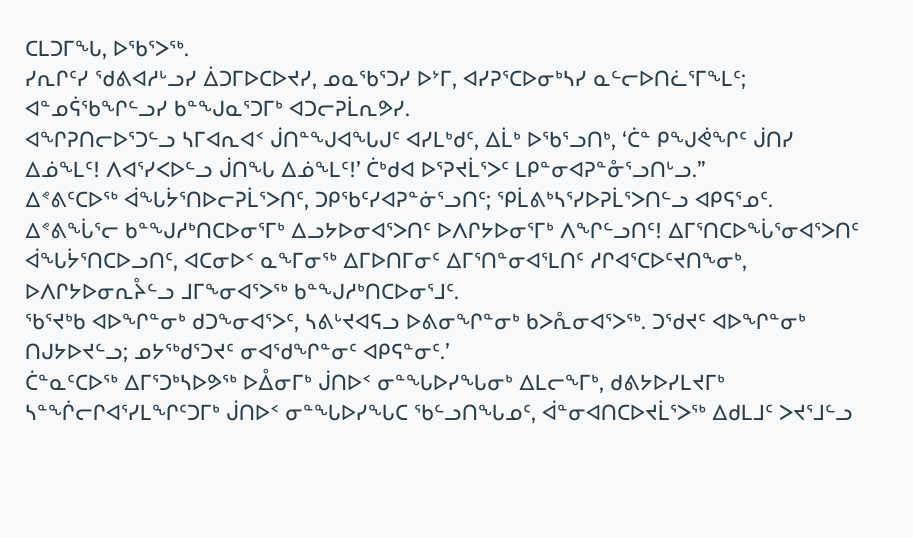ᑕᒪᑐᒥᖓ, ᐅᖃᕐᐳᖅ.
ᓯᕆᒋᑦᓯ ᖁᕕᐊᓱᒡᓗᓯ ᐄᑐᒥᐅᑕᐅᔪᓯ, ᓄᓇᖃᕐᑐᓯ ᐅᔾᒥ, ᐊᓯᕈᕐᑕᐅᓂᒃᓴᓯ ᓇᓪᓕᐅᑎᓛᕐᒥᖕᒪᑦ; ᐊᓐᓄᕌᖃᖏᓪᓗᓯ ᑲᓐᖑᓇᕐᑐᒥᒃ ᐊᑐᓕᕈᒫᕆᕗᓯ.
ᐊᖏᕈᑎᓕᐅᕐᑐᓪᓗ ᓴᒥᐊᕆᐊᑉ ᒎᑎᓐᖑᐊᖓᒍᑦ ᐊᓯᒪᒃᑯᑦ, ᐃᒫᒃ ᐅᖃᕐᓗᑎᒃ, ‘ᑖᓐ ᑭᖑᕚᖏᑦ ᒎᑎᓯ ᐃᓅᖕᒪᑦ! ᐱᐊᕐᓯᐸᐅᓪᓗ ᒎᑎᖓ ᐃᓅᖕᒪᑦ!’ ᑖᒃᑯᐊ ᐅᕐᕈᔪᒫᕐᐳᑦ ᒪᑭᓐᓂᐊᕈᓐᓁᕐᓗᑎᒡᓗ.”
ᐃᕝᕕᑦᑕᐅᖅ ᐋᖓᔮᕐᑎᐅᓕᕈᒫᕐᐳᑎᑦ, ᑐᑭᖃᑦᓯᐊᕈᓐᓃᕐᓗᑎᑦ; ᕿᒫᕕᒃᓴᕐᓯᐅᕈᒫᕐᐳᑎᓪᓗ ᐊᑭᕋᕐᓄᑦ.
ᐃᕝᕕᖔᕐᓕ ᑲᓐᖑᓱᒃᑎᑕᐅᓂᕐᒥᒃ ᐃᓗᔭᐅᓂᐊᕐᐳᑎᑦ ᐅᐱᒋᔭᐅᓂᕐᒥᒃ ᐱᖏᓪᓗᑎᑦ! ᐃᒥᕐᑎᑕᐅᖔᕐᓂᐊᕐᐳᑎᑦ ᐋᖓᔮᕐᑎᑕᐅᓗᑎᑦ, ᐊᑕᓂᐅᑉ ᓇᖕᒥᓂᖅ ᐃᒥᐅᑎᒥᓂᑦ ᐃᒥᕐᑎᓐᓂᐊᕐᒪᑎᑦ ᓱᒋᐊᕐᑕᐅᑦᔪᑎᖕᓂᒃ, ᐅᐱᒋᔭᐅᓂᕆᔧᓪᓗ ᒧᒥᖕᓂᐊᕐᐳᖅ ᑲᓐᖑᓱᒃᑎᑕᐅᓂᕐᒧᑦ.
ᖃᕐᔪᒃᑲ ᐊᐅᖏᓐᓂᒃ ᑯᑐᖕᓂᐊᕐᐳᑦ, ᓴᕕᒡᔪᐊᕋᓗ ᐅᕕᓂᖏᓐᓂᒃ ᑲᐳᕅᓂᐊᕐᐳᖅ. ᑐᖁᔪᑦ ᐊᐅᖏᓐᓂᒃ ᑎᒍᔭᐅᔪᓪᓗ; ᓄᔭᖅᑯᕐᑐᔪᑦ ᓂᐊᖁᖏᓐᓂᑦ ᐊᑭᕋᓐᓂᑦ.’
ᑖᓐᓇᑦᑕᐅᖅ ᐃᒥᕐᑐᒃᓴᐅᕗᖅ ᐅᐂᓂᒥᒃ ᒎᑎᐅᑉ ᓂᓐᖓᐅᓯᖓᓂᒃ ᐃᒪᓕᖕᒥᒃ, ᑯᕕᔭᐅᓯᒪᔪᒥᒃ ᓴᓐᖐᓕᒋᐊᕐᓯᒪᖏᑦᑐᒥᒃ ᒎᑎᐅᑉ ᓂᓐᖓᐅᓯᖓᑕ ᖃᓪᓗᑎᖓᓄᑦ, ᐋᓐᓂᐊᑎᑕᐅᔪᒫᕐᐳᖅ ᐃᑯᒪᒧᑦ ᐳᔪᕐᒧᓪᓗ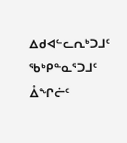ᐃᑯᐊᓪᓚᕆᒃᑐᒧᑦ ᖃᒃᑭᓐᓇᕐᑐᒧᑦ ᐂᖏᓖᑦ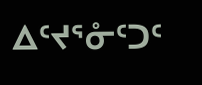ᐃᑦᔪᕐᓁᑦᑐᑦ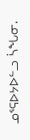ᓄᕐᕋᐅᔭᐅᓪᓗ ᓵᖓᓂ.